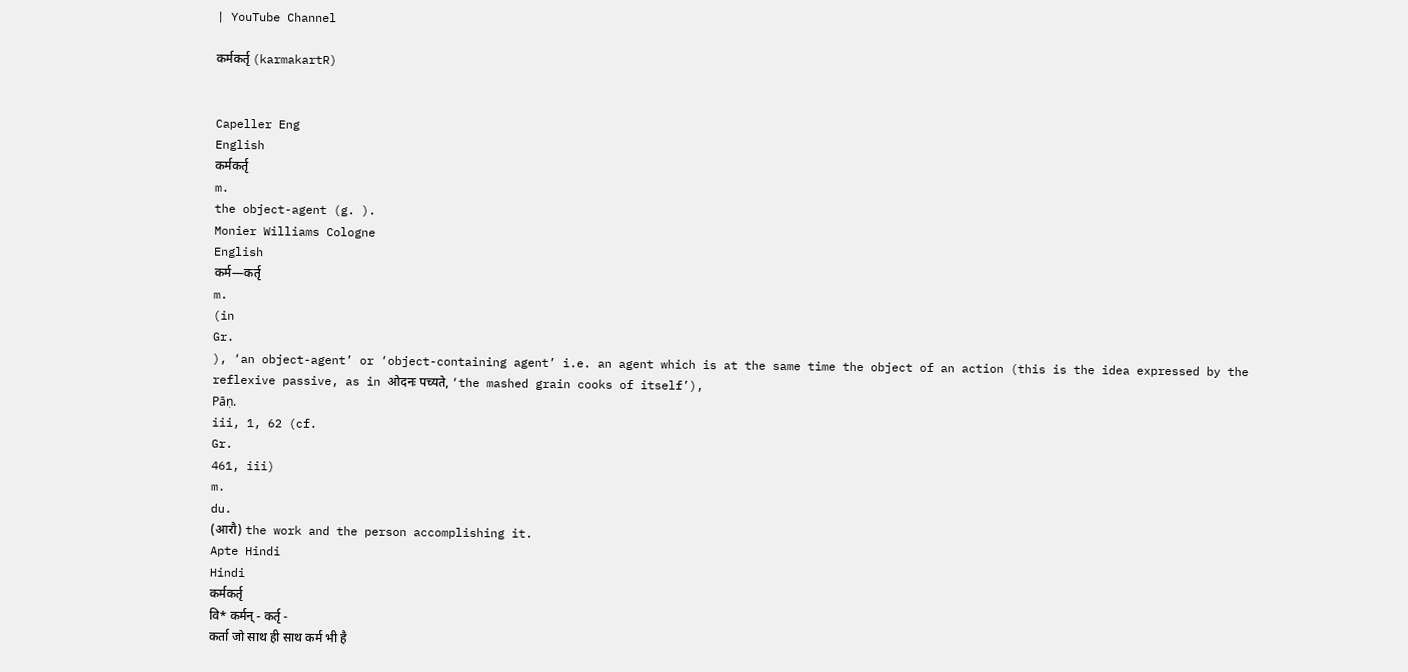| YouTube Channel

कर्मकर्तृ (karmakartR)


Capeller Eng
English
कर्मकर्तृ
m.
the object-agent (g. ).
Monier Williams Cologne
English
कर्म—कर्तृ
m.
(in
Gr.
), ‘an object-agent’ or ‘object-containing agent’ i.e. an agent which is at the same time the object of an action (this is the idea expressed by the reflexive passive, as in ओदनः पच्यते, ‘the mashed grain cooks of itself’),
Pāṇ.
iii, 1, 62 (cf.
Gr.
461, iii)
m.
du.
(आरौ) the work and the person accomplishing it.
Apte Hindi
Hindi
कर्मकर्तृ
वि* कर्मन् - कर्तृ -
कर्ता जो साथ ही साथ कर्म भी है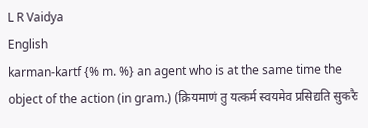L R Vaidya
English
karman-kartf {% m. %} an agent who is at the same time the object of the action (in gram.) (क्रियमाणं तु यत्कर्म स्वयमेव प्रसिद्यति सुकरैः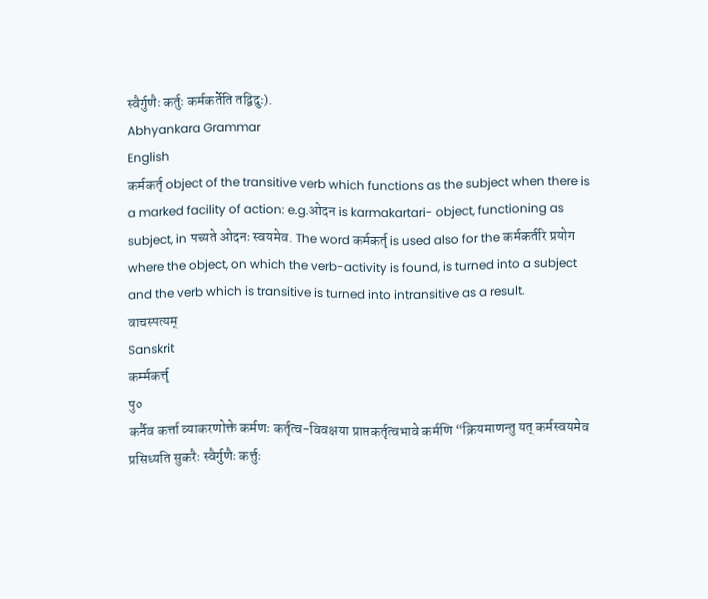स्वैर्गुणैः कर्तुः कर्मकर्तेति तद्विदुः).
Abhyankara Grammar
English
कर्मकर्तृ object of the transitive verb which functions as the subject when there is a marked facility of action: e.g.ओदन is karmakartari- object, functioning as subject, in पच्यते ओदनः स्वयमेव. The word कर्मकर्तृ is used also for the कर्मकर्तरि प्रयोग where the object, on which the verb-activity is found, is turned into a subject and the verb which is transitive is turned into intransitive as a result.
वाचस्पत्यम्
Sanskrit
कर्म्मकर्त्तृ
पु०
कर्नैव कर्त्ता व्याकरणोक्ते कर्मणः कर्तृत्व-विवक्षया प्राप्तकर्तृत्वभावे कर्मणि “क्रियमाणन्तु यत् कर्मस्वयमेव प्रसिध्यति सुकरैः स्वैर्गुणैः कर्त्तुः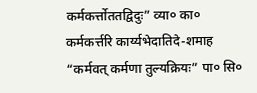कर्मकर्त्तोततद्विदुः” व्या० का० कर्मकर्त्तरि कार्य्यभेदातिदे-शमाह “कर्मवत् कर्मणा तुल्यक्रियः” पा० सि०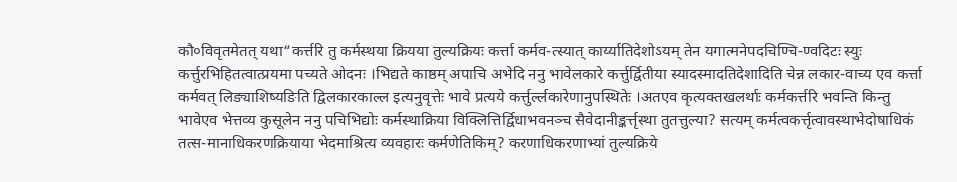कौ०विवृतमेतत् यथा“कर्त्तरि तु कर्मस्थया क्रियया तुल्यक्रियः कर्त्ता कर्मव-त्स्यात् कार्य्यातिदेशोऽयम् तेन यगात्मनेपदचिण्चि-ण्वदिटः स्युः कर्त्तुरभिहितत्वात्प्रयमा पच्यते ओदनः ।भिद्यते काष्ठम् अपाचि अभेदि ननु भावेलकारे कर्त्तुर्द्वितीया स्यादस्मादतिदेशादिति चेन्न लकार-वाच्य एव कर्त्ता कर्मवत् लिङ्याशिष्यङिति द्विलकारकाल्ल इत्यनुवृत्तेः भावे प्रत्यये कर्त्तुर्ल्लकारेणानुपस्थितेः ।अतएव कृत्यक्तखलर्थाः कर्मकर्त्तरि भवन्ति किन्तु भावेएव भेत्तव्य कुसूलेन ननु पचिभिद्योः कर्मस्थाक्रिया विक्लित्तिर्द्विधाभवनञ्च सैवेदानीङ्कर्त्तृस्था तुतत्तुल्या? सत्यम् कर्मत्वकर्त्तृत्वावस्थाभेदोषाधिकं तत्स-मानाधिकरणक्रियाया भेदमाश्रित्य व्यवहारः कर्मणेतिकिम्? करणाधिकरणाभ्यां तुल्यक्रिये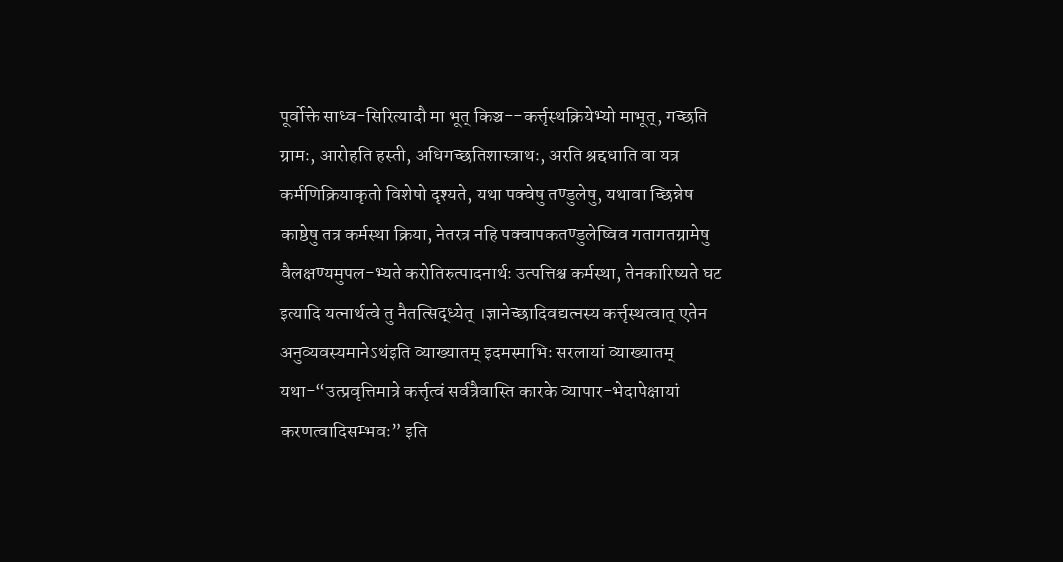पूर्वोक्ते साध्व-सिरित्यादौ मा भूत् किञ्च--कर्त्तृस्थक्रियेभ्यो माभूत्, गच्छति ग्रामः, आरोहति हस्ती, अधिगच्छतिशास्त्राथः, अरति श्रद्दधाति वा यत्र कर्मणिक्रियाकृतो विशेषो दृश्यते, यथा पक्वेषु तण्डुलेषु, यथावा च्छिन्नेष काष्ठेषु तत्र कर्मस्था क्रिया, नेतरत्र नहि पक्वापकतण्डुलेष्विव गतागतग्रामेषु वैलक्षण्यमुपल-भ्यते करोतिरुत्पादनार्थः उत्पत्तिश्च कर्मस्था, तेनकारिष्यते घट इत्यादि यत्नार्थत्वे तु नैतत्सिद्ध्येत् ।ज्ञानेच्छादिवद्यत्नस्य कर्त्तृस्थत्वात् एतेन अनुव्यवस्यमानेऽथंइति व्याख्यातम् इदमस्माभिः सरलायां व्याख्यातम् यथा-“उत्प्रवृत्तिमात्रे कर्त्तृत्वं सर्वत्रैवास्ति कारके व्यापार-भेदापेक्षायां करणत्वादिसम्भवः” इति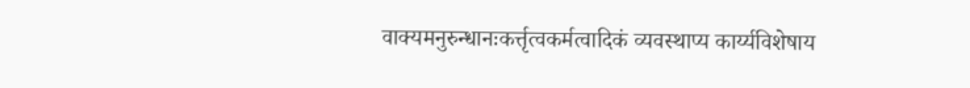वाक्यमनुरुन्धानःकर्त्तृत्वकर्मत्वादिकं व्यवस्थाप्य कार्य्यविशेषाय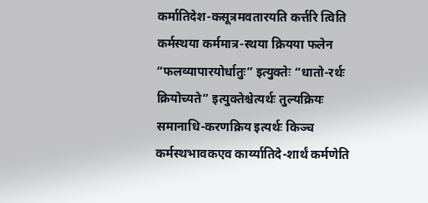कर्मातिदेश-कसूत्रमवतारयति कर्त्तरि त्विति कर्मस्थया कर्ममात्र-स्थया क्रियया फलेन “फलव्यापारयोर्धातुः” इत्युक्तेः “धातो-रर्थः क्रियोच्यते” इत्युक्तेश्चेत्यर्थः तुल्यक्रियः समानाधि-करणक्रिय इत्यर्थः किञ्च कर्मस्थभावकएव कार्य्यातिदे-शार्थं कर्मणेति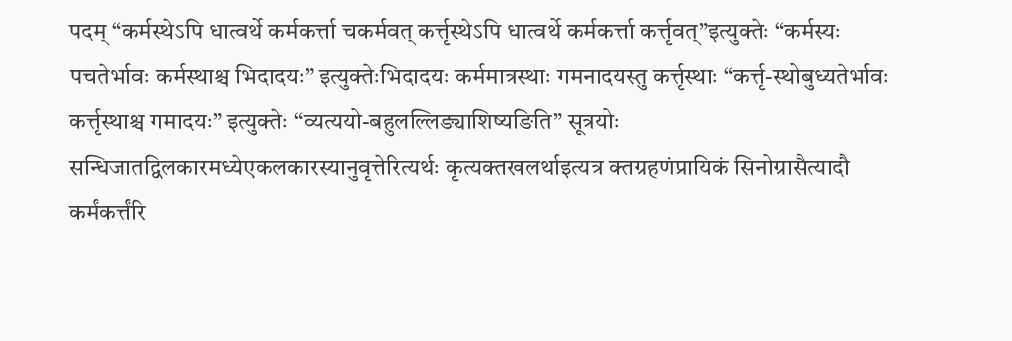पदम् “कर्मस्थेऽपि धात्वर्थे कर्मकर्त्ता चकर्मवत् कर्त्तृस्थेऽपि धात्वर्थे कर्मकर्त्ता कर्त्तृवत्”इत्युक्तेः “कर्मस्यः पचतेर्भावः कर्मस्थाश्च भिदादयः” इत्युक्तेःभिदादयः कर्ममात्रस्थाः गमनादयस्तु कर्त्तृस्थाः “कर्त्तृ-स्थोबुध्यतेर्भावः कर्त्तृस्थाश्च गमादयः” इत्युक्तेः “व्यत्ययो-बहुलल्लिङ्याशिष्यङिति” सूत्रयोः सन्धिजातद्विलकारमध्येएकलकारस्यानुवृत्तेरित्यर्थः कृत्यक्तखलर्थाइत्यत्र क्तग्रहणंप्रायिकं सिनोग्रासैत्यादौ कर्मंकर्त्तंरि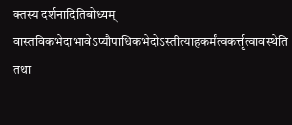क्तस्य दर्शनादितिबोध्यम् वास्तविकभेदाभावेऽप्यौपाधिकभेदोऽस्तीत्याहकर्मंत्वकर्त्तृत्वावस्थेति तथा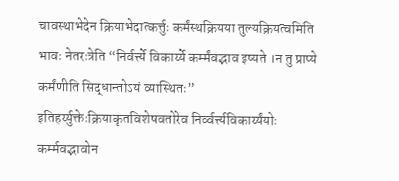चावस्थाभेदेन क्रियाभेदात्कर्त्तुः कर्मंस्थक्रियया तुल्यक्रियत्वमिति भावः नेतरःत्रेति “निर्वर्त्त्ये विकार्य्ये कर्म्मंवद्भाव इष्यते ।न तु प्राप्ये कर्मंणीति सिद्धान्तोऽयं व्यास्थितः” इतिहर्य्युक्तेःक्रियाकृतविशेषवतोरेव निर्व्वर्त्त्यविकार्य्यंयोः कर्म्मवद्भावोन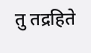तु तद्रहिते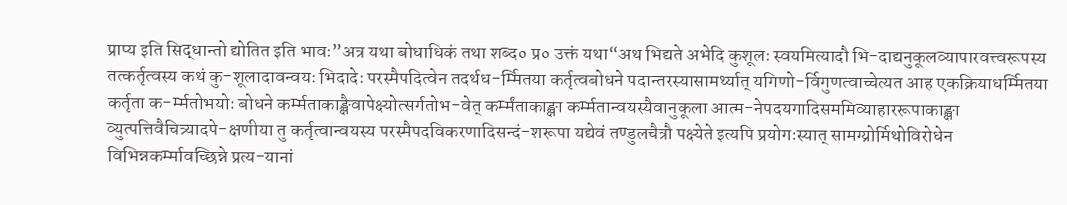प्राप्य इति सिद्धान्तो द्योतित इति भावः”अत्र यथा बोधाधिकं तथा शब्द० प्र० उक्तं यथा“अथ भिद्यते अभेदि कुशूलः स्वयमित्यादौ भि-दाद्यनुकूलव्यापारवत्त्वरूपस्य तत्कर्तृत्वस्य कथं कु-शूलादावन्वयः भिदादेः परस्मैपदित्वेन तदर्थध-र्म्मितया कर्तृत्वबोधने पदान्तरस्यासामर्थ्यात् यगिणो-र्विगुणत्वाच्चेत्यत आह एकक्रियाधर्म्मितया कर्तृता क-र्म्मतोभयोः बोधने कर्म्मताकाङ्क्षैवापेक्ष्योत्सर्गतोभ-वेत् कर्म्मंताकाङ्क्षा कर्म्मतान्वयस्यैवानुकूला आत्म-नेपदयगादिसममिव्याहाररूपाकाङ्क्षा व्युत्पत्तिवैचित्र्यादपे-क्षणीया तु कर्तृत्वान्वयस्य परस्मैपदविकरणादिसन्दं-शरूपा यद्येवं तण्डुलचैत्रौ पक्ष्येते इत्यपि प्रयोगःस्यात् सामग्य्रोर्मिथोविरोधेन विभिन्नकर्म्मावच्छिन्ने प्रत्य-यानां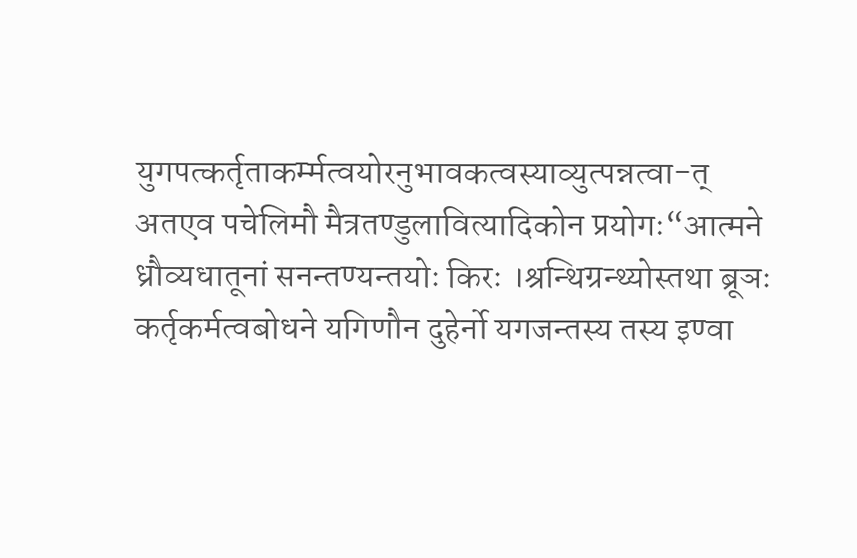युगपत्कर्तृताकर्म्मत्वयोरनुभावकत्वस्याव्युत्पन्नत्वा-त् अतएव पचेलिमौ मैत्रतण्डुलावित्यादिकोन प्रयोगः“आत्मने ध्रौव्यधातूनां सनन्तण्यन्तयोः किरः ।श्रन्थिग्रन्थ्योस्तथा ब्रूञः कर्तृकर्मत्वबोधने यगिणौन दुहेर्नो यगजन्तस्य तस्य इण्वा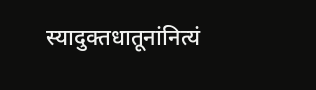स्यादुक्तधातूनांनित्यं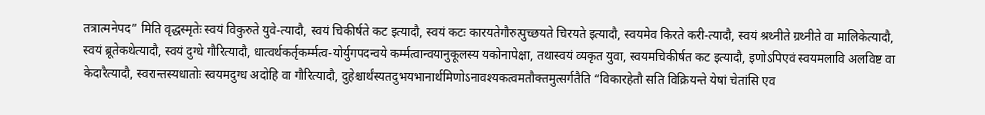तत्रात्मनेपद” मिति वृद्धस्मृतेः स्वयं विकुरुते युवे-त्यादौ, स्वयं चिकीर्षते कट इत्यादौ, स्वयं कटः कारयतेगौरुत्पुच्छयते चिरयते इत्यादौ, स्वयमेव किरते करी-त्यादौ, स्वयं श्रथ्नीते ग्रथ्नीते वा मालिकेत्यादौ, स्वयं ब्रूतेकथेत्यादौ, स्वयं दुग्धे गौरित्यादौ, धात्वर्थकर्तृकर्म्मत्व-योर्युगपदन्वये कर्म्मत्वान्वयानुकूलस्य यकोनापेक्षा, तथास्वयं व्यकृत युवा, स्वयमचिकीर्षत कट इत्यादौ, इणोऽपिएवं स्वयमलावि अलविष्ट वा केदारैत्यादौ, स्वरान्तस्यधातोः स्वयमदुग्ध अदोहि वा गौरित्यादौ, दुहेश्चार्थंस्यतदुभयभानार्थमिणोऽनावश्यकत्वमतौक्तमुत्सर्गतैति “विकारहेतौ सति विक्रियन्ते येषां चेतांसि एव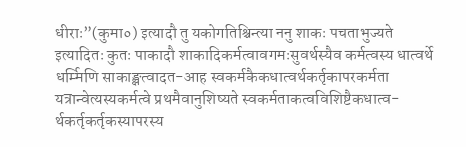धीराः”(कुमा०) इत्यादौ तु यकोगतिश्चिन्त्या ननु शाकः पचताभुज्यते इत्यादितः कुतः पाकादौ शाकादिकर्मत्वावगमःसुवर्थस्यैव कर्मत्वस्य धात्वर्थे धर्म्मिणि साकाङ्क्षत्वादत-आह स्वकर्मकैकधात्वर्थकर्तृकापरकर्मता यत्रान्वेत्यस्यकर्मत्वे प्रथमैवानुशिष्यते स्वकर्मताकत्वविशिष्टैकधात्व-र्थकर्तृकर्तृकस्यापरस्य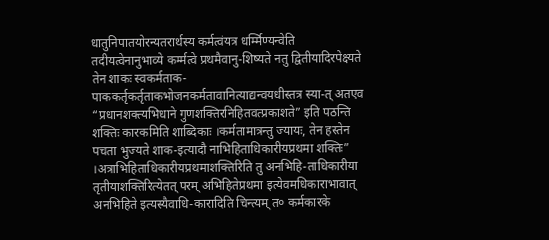धातुनिपातयोरन्यतरार्थस्य कर्मत्वंयत्र धर्म्मिण्यन्वेति तदीयत्वेनानुभाव्ये कर्म्मत्वे प्रथमैवानु-शिष्यते नतु द्वितीयादिरपेक्ष्यते तेन शाकः स्वकर्मताक-पाककर्तृकर्तृताकभोजनकर्मतावानित्याद्यन्वयधीस्तत्र स्या-त् अतएव “प्रधानशक्त्यभिधाने गुणशक्तिरनिहितवत्प्रकाशते” इति पठन्ति शक्तिः कारकमिति शाब्दिकाः ।कर्मतामात्रन्तु ज्यायः, तेन हस्तेन पचता भुज्यते शाक-इत्यादौ नाभिहिताधिकारीयप्रथमा शक्तिः” ।अत्राभिहिताधिकारीयप्रथमाशक्तिरिति तु अनभिहि-ताधिकारीया तृतीयाशक्तिरित्येतत् परम् अभिहितेप्रथमा इत्येवमधिकाराभावात् अनभिहिते इत्यस्यैवाधि-कारादिति चिन्त्यम् त० कर्मकारके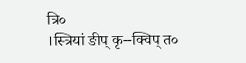त्रि०
।स्त्रियां ङीप् कृ--क्विप् त०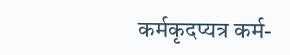कर्मकृदप्यत्र कर्म-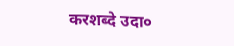करशब्दे उदा०